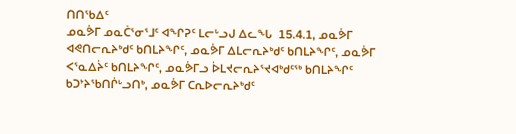ᑎᑎᖃᐃᑦ
ᓄᓇᕘᒥ ᓄᓇᑖᕐᓂᕐᒧᑦ ᐊᖏᕈᑦ ᒪᓕᒡᓗᒍ ᐃᓚᖓ  15.4.1, ᓄᓇᕘᒥ ᐊᕙᑎᓕᕆᔨᒃᑯᑦ ᑲᑎᒪᔨᖏᑦ, ᓄᓇᕘᒥ ᐃᒪᓕᕆᔨᒃᑯᑦ ᑲᑎᒪᔨᖏᑦ, ᓄᓇᕘᒥ ᐸᕐᓇᐃᔩᑦ ᑲᑎᒪᔨᖏᑦ, ᓄᓇᕘᒥᓗ ᐆᒪᔪᓕᕆᔨᕐᔪᐊᒃᑯᑦᖅ ᑲᑎᒪᔨᖏᑦ  ᑲᑐᔾᔨᖃᑎᒌᒡᓗᑎᒃ, ᓄᓇᕘᒥ ᑕᕆᐅᓕᕆᔨᒃᑯᑦ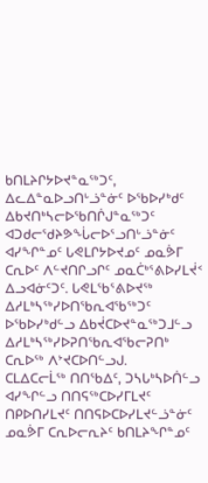ᑲᑎᒪᔨᒋᔭᐅᔪᓐᓇᖅᑐᑦ, ᐃᓚᐃᓐᓇᐅᓗᑎᒡᓘᓐᓃᑦ ᐅᖃᐅᓯᒃᑯᑦ ᐃᑲᔪᑎᒃᓴᓕᐅᖃᑎᒌᒍᓐᓇᖅᑐᑦ ᐊᑐᑯᓕᖁᔨᕗᖔᓕᐅᕐᓗᑎᒡᓘᓐᓃᑦ ᐊᓯᖏᓐᓄᑦ ᒐᕙᒪᒋᔭᐅᔪᓄᑦ ᓄᓇᕘᒥ ᑕᕆᐅᑦ ᐱᓪᔪᑎᒋᓗᒋᑦ ᓄᓇᑖᒃᕐᕕᐅᓯᒪᔫᑉ ᐃᓗᐊᓃᑦᑐᑦ. ᒐᕙᒪᖃᕐᕕᐅᔪᖅ ᐃᓱᒪᒃᓴᖅᓯᐅᑎᖃᕆᐊᖃᖅᑐᑦ ᐅᖃᐅᓯᒃᑯᓪᓗ ᐃᑲᔫᑕᐅᔪᓐᓇᖅᑐᒧᓪᓗ ᐃᓱᒪᒃᓴᖅᓯᐅᕈᑎᖃᕆᐊᖃᓕᕈᑎᒃ ᑕᕆᐅᖅ ᐱᔾᔪᑕᐅᑎᓪᓗᒍ.
ᑕᒪᐃᑕᓕᒫᖅ ᑎᑎᖃᐃᑦ, ᑐᓴᒐᒃᓴᐅᑏᓪᓗ ᐊᓯᖏᓪᓗ ᑎᑎᕋᖅᑕᐅᓯᒥᒪᔪᑦ ᑎᑭᐅᑎᓯᒪᔪᑦ ᑎᑎᕋᐅᑕᐅᓯᒪᔪᓪᓘᓐᓃᑦ ᓄᓇᕘᒥ ᑕᕆᐅᓕᕆᔨᑦ ᑲᑎᒪᔨᖏᓐᓄᑦ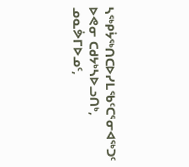ᓴᖅᑭᔮᖅᑎᑕᐅᓯᒪᖃᑦᑕᕐᓂᐊᖅᑐᑦ ᐅᕙᓂ ᑕᑯᔭᒃᓴᐅᓗᑎᒃ, ᓄᓇᕘᒥᐅᓄᑦ,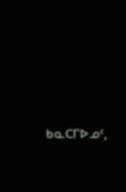ᑲᓇᑕᒥᐅᓄᑦ,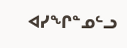ᐊᓯᖏᓐᓄᓪᓗ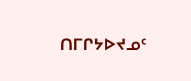ᑎᒥᒋᔭᐅᔪᓄᑦ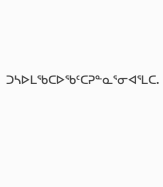ᑐᓴᐅᒪᖃᑕᐅᖃᑦᑕᕈᓐᓇᕐᓂᐊᕐᒪᑕ.